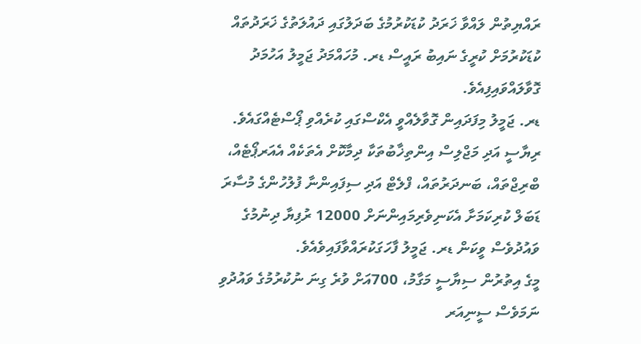ރައްޔިތުން ލައްވާ ޚަރަދު ކުޑަކުރުމުގެ ބަދަލުގައި ދައުލަތުގެ ޚަރަދުތައް ކުޑަކުރުމަށް ކުރީގެ ނައިބު ރައީސް ޑރ. މުހައްމަދު ޖަމީލު އަހުމަދު ގޮވާލައްވައިފިއެވެ.
ޑރ. ޖަމީލު މިފަދައިން ގޮވާލެއްވީ އެކްސްގައި ކުރެއްވި ޕޯސްޓެއްގައެވެ.
ރިޔާސީ އަދި މަޖްލިސް އިންތިޚާބުތަކާ ދިމާކޮށް އެތަކެއް އެއަރޕޯޓެއް، ބްރިޖްތައް، ބަނދަރުތައް، ފްލެޓް އަދި ސިފައިންނާ ފުލުހުންގެ މުސާރަ ޑަބަލް ކުރިކަމަށާ އެކަނިވެރިމައިންނަށް 12000 ރުފިޔާ ދިނުމުގެ ވައުދުވެސް ވީކަން ޑރ. ޖަމީލު ފާހަގަކުރައްވާފައިވެއެވެ.
މީގެ އިތުރުން ސިޔާސީ މަގާމު، 700އަށް ވުރެ ގިނަ ނުކުރުމުގެ ވައުދުވި ނަމަވެސް ސީނިއަރ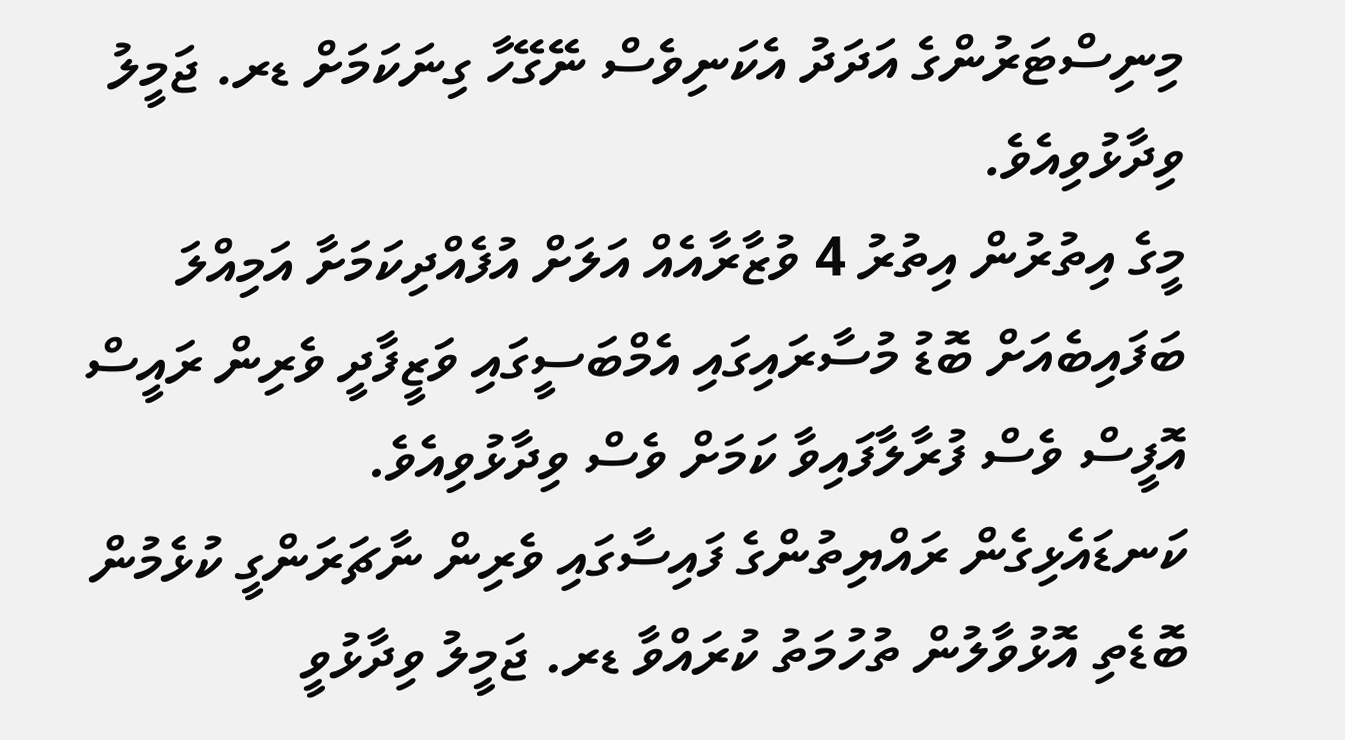މިނިސްޓަރުންގެ އަދަދު އެކަނިވެސް ނޭގޭހާ ގިނަކަމަށް ޑރ. ޖަމީލު ވިދާޅުވިއެވެ.
މީގެ އިތުރުން އިތުރު 4 ވުޒާރާއެއް އަލަށް އުފެއްދިކަމަށާ އަމިއްލަ ބަފައިބެއަށް ބޮޑު މުސާރައިގައި އެމްބަސީގައި ވަޒީފާދީ ވެރިން ރައީސް އޮފީސް ވެސް ފުރާލާފައިވާ ކަމަށް ވެސް ވިދާޅުވިއެވެ.
ކަނޑައެޅިގެން ރައްޔިތުންގެ ފައިސާގައި ވެރިން ނާޗަރަންގީ ކުޅެމުން ބޮޑެތި އޮޅުވާލުން ތުހުމަތު ކުރައްވާ ޑރ. ޖަމީލު ވިދާޅުވީ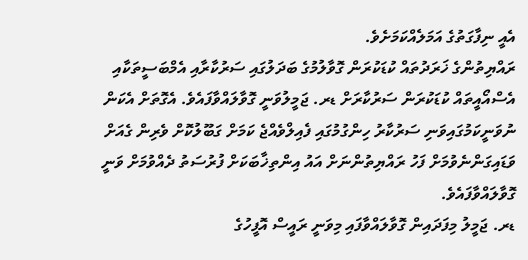އެއީ ނިފާގަތުގެ އަމަލެއްކަމަށެވެ.
ރައްޔިތުންގެ ޚަރަދުތައް ކުޑަކުރަން ގޮވާލުމުގެ ބަދަލުގައި ސަރުކާރާއި އެމްބަސީތަކާއި އެސްއޯއީތައް ކުޑަކުރަން ސަރުކާރަށް ޑރ. ޖަމީލުވަނީ ގޮވާލައްވާފައެވެ. އެގޮތަށް އެކަން ނުވަނީކަމުގައިވަނި ސަރުކާރު ހިންގުމުގައި ފެއިލްވެއްޖެ ކަމަށް ގަބޫލުކޮށް ވެރިން ގެއަށް ވަޑައިގަންނެވުމަށް ފަހު ރައްޔިތުންނަށް އައު އިންތިޚާބަކަށް ފުރުސަތު ދެއްވުމަށް ވަނީ ގޮވާލައްވާފައެވެ.
ޑރ. ޖަމީލު މިފަދައިން ގޮވާލައްވާފައި މިވަނީ ރައީސް އޮފީހުގެ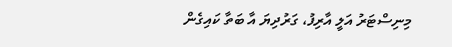މިނިސްޓަރު އަލީ އާރިފު، ގަރުދިޔަ އާ ބަތާ ކައިގެން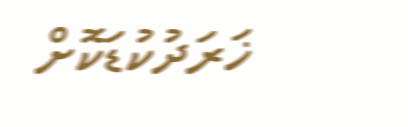ޚަރަދުކުޑަކޮށް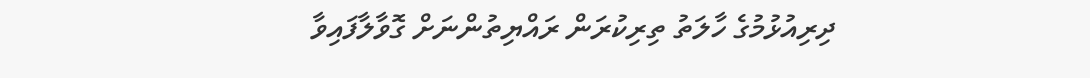ދިރިއުޅުމުގެ ހާލަތު ތިރިކުރަން ރައްޔިތުންނަށް ގޮވާލާފައިވާ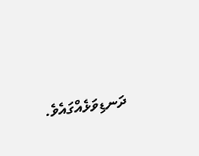ދަނޑިވަޅެއްގައެވެ.